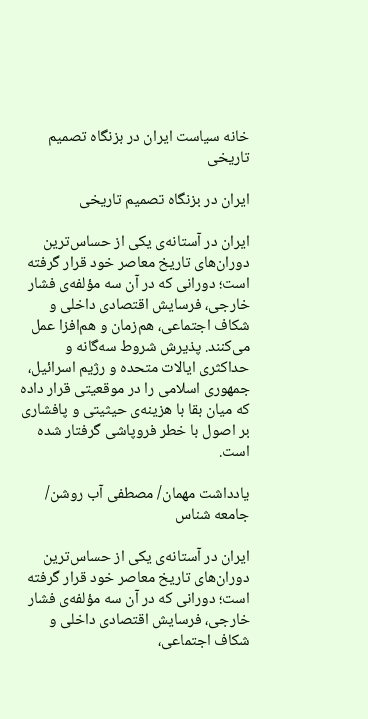خانه سیاست ایران در بزنگاه تصمیم تاریخی

ایران در بزنگاه تصمیم تاریخی

ایران در آستانه‌ی یکی از حساس‌ترین دوران‌های تاریخ معاصر خود قرار گرفته است؛ دورانی که در آن سه مؤلفه‌ی فشار خارجی، فرسایش اقتصادی داخلی و شکاف اجتماعی، هم‌زمان و هم‌افزا عمل می‌کنند. پذیرش شروط سه‌گانه و حداکثری ایالات متحده و رژیم اسرائیل، جمهوری اسلامی را در موقعیتی قرار داده که میان بقا با هزینه‌ی حیثیتی و پافشاری بر اصول با خطر فروپاشی گرفتار شده است.

یادداشت مهمان/ مصطفی آب روشن/ جامعه شناس

ایران در آستانه‌ی یکی از حساس‌ترین دوران‌های تاریخ معاصر خود قرار گرفته است؛ دورانی که در آن سه مؤلفه‌ی فشار خارجی، فرسایش اقتصادی داخلی و شکاف اجتماعی،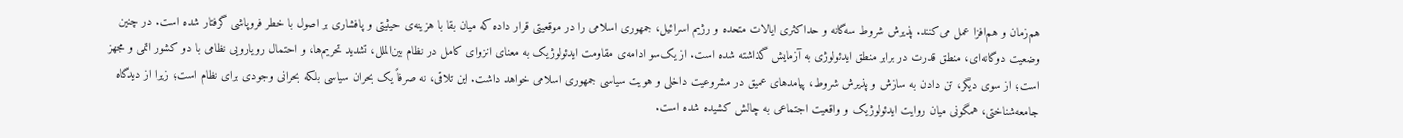هم‌زمان و هم‌افزا عمل می‌کنند. پذیرش شروط سه‌گانه و حداکثری ایالات متحده و رژیم اسرائیل، جمهوری اسلامی را در موقعیتی قرار داده که میان بقا با هزینه‌ی حیثیتی و پافشاری بر اصول با خطر فروپاشی گرفتار شده است. در چنین وضعیت دوگانه‌ای، منطق قدرت در برابر منطق ایدئولوژی به آزمایش گذاشته شده است. از یک‌سو ادامه‌ی مقاومت ایدئولوژیک به معنای انزوای کامل در نظام بین‌الملل، تشدید تحریم‌ها، و احتمال رویارویی نظامی با دو کشور اتمی و مجهز است؛ از سوی دیگر، تن دادن به سازش و پذیرش شروط، پیامدهای عمیق در مشروعیت داخلی و هویت سیاسی جمهوری اسلامی خواهد داشت. این تلاقی، نه صرفاً یک بحران سیاسی بلکه بحرانی وجودی برای نظام است؛ زیرا از دیدگاه جامعه‌شناختی، همگونی میان روایت ایدئولوژیک و واقعیت اجتماعی به چالش کشیده شده است.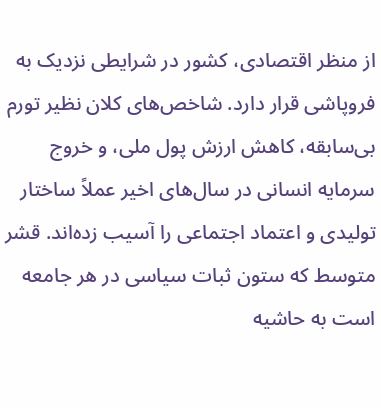از منظر اقتصادی، کشور در شرایطی نزدیک به فروپاشی قرار دارد. شاخص‌های کلان نظیر تورم بی‌سابقه، کاهش ارزش پول ملی، و خروج سرمایه انسانی در سال‌های اخیر عملاً ساختار تولیدی و اعتماد اجتماعی را آسیب زده‌اند. قشر متوسط که ستون ثبات سیاسی در هر جامعه است به حاشیه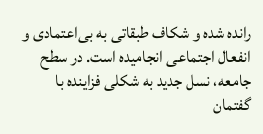رانده شده و شکاف طبقاتی به بی‌اعتمادی و انفعال اجتماعی انجامیده است. در سطح جامعه، نسل جدید به شکلی فزاینده با گفتمان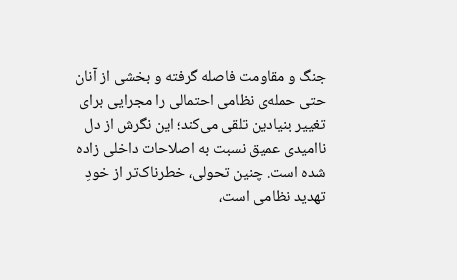جنگ و مقاومت فاصله گرفته و بخشی از آنان حتی حمله‌ی نظامی احتمالی را مجرایی برای تغییر بنیادین تلقی می‌کند؛ این نگرش از دل ناامیدی عمیق نسبت به اصلاحات داخلی زاده شده است. چنین تحولی، خطرناک‌تر از خودِ تهدید نظامی است،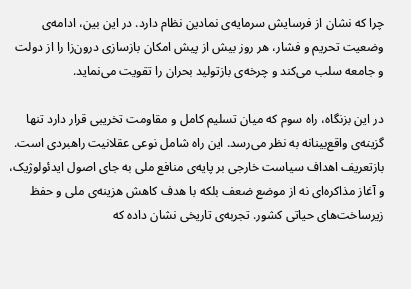چرا که نشان از فرسایش سرمایه‌ی نمادین نظام دارد. در این بین، ادامه‌ی وضعیت تحریم و فشار، هر روز بیش از پیش امکان بازسازی درون‌زا را از دولت و جامعه سلب می‌کند و چرخه‌ی بازتولید بحران را تقویت می‌نماید.

در این بزنگاه، راه سوم که میان تسلیم کامل و مقاومت تخریبی قرار دارد تنها گزینه‌ی واقع‌بینانه به نظر می‌رسد. این راه شامل نوعی عقلانیت راهبردی است. بازتعریف اهداف سیاست خارجی بر پایه‌ی منافع ملی به جای اصول ایدئولوژیک، و آغاز مذاکره‌ای نه از موضع ضعف بلکه با هدف کاهش هزینه‌ی ملی و حفظ زیرساخت‌های حیاتی کشور. تجربه‌ی تاریخی نشان داده که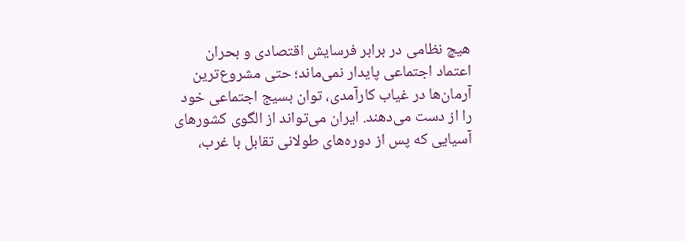هیچ نظامی در برابر فرسایش اقتصادی و بحران اعتماد اجتماعی پایدار نمی‌ماند؛ حتی مشروع‌ترین آرمان‌ها در غیاب کارآمدی، توان بسیج اجتماعی خود را از دست می‌دهند. ایران می‌تواند از الگوی کشورهای آسیایی که پس از دوره‌های طولانی تقابل با غرب،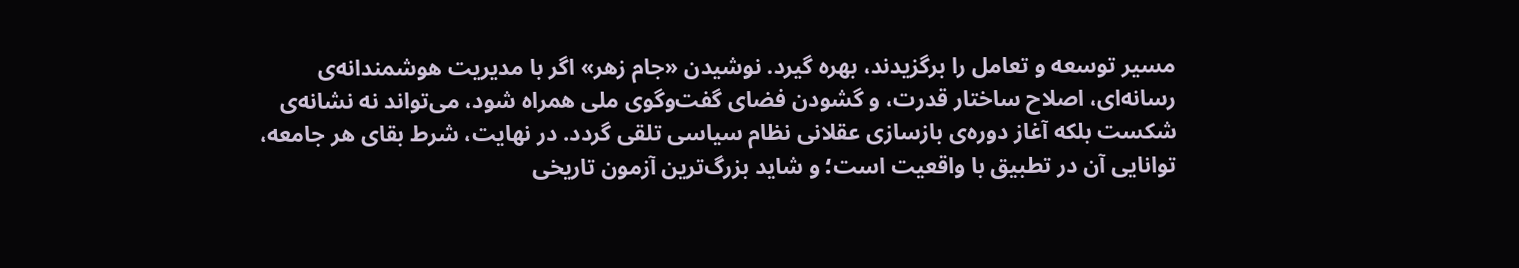مسیر توسعه و تعامل را برگزیدند، بهره گیرد. نوشیدن «جام زهر» اگر با مدیریت هوشمندانه‌ی رسانه‌ای، اصلاح ساختار قدرت، و گشودن فضای گفت‌وگوی ملی همراه شود، می‌تواند نه نشانه‌ی شکست بلکه آغاز دوره‌ی بازسازی عقلانی نظام سیاسی تلقی گردد. در نهایت، شرط بقای هر جامعه، توانایی آن در تطبیق با واقعیت است؛ و شاید بزرگ‌ترین آزمون تاریخی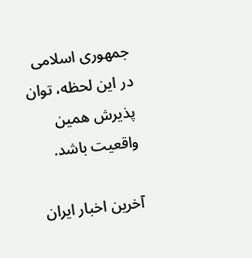جمهوری اسلامی در این لحظه، توان پذیرش همین واقعیت باشد.

آخرین اخبار ایران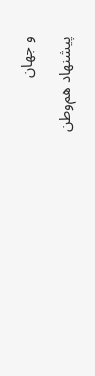و جهان

پیشنهاد هم‌وطن